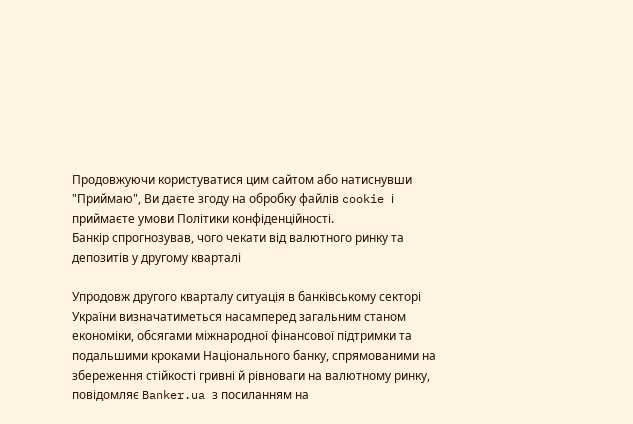Продовжуючи користуватися цим сайтом або натиснувши "Приймаю", Ви даєте згоду на обробку файлів cookie і приймаєте умови Політики конфіденційності.
Банкір спрогнозував, чого чекати від валютного ринку та депозитів у другому кварталі

Упродовж другого кварталу ситуація в банківському секторі України визначатиметься насамперед загальним станом економіки, обсягами міжнародної фінансової підтримки та подальшими кроками Національного банку, спрямованими на збереження стійкості гривні й рівноваги на валютному ринку, повідомляє Banker.ua з посиланням на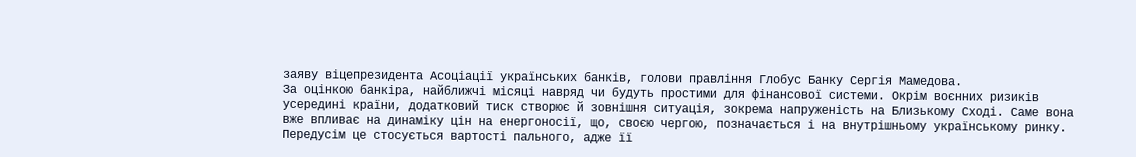заяву віцепрезидента Асоціації українських банків, голови правління Глобус Банку Сергія Мамедова.
За оцінкою банкіра, найближчі місяці навряд чи будуть простими для фінансової системи. Окрім воєнних ризиків усередині країни, додатковий тиск створює й зовнішня ситуація, зокрема напруженість на Близькому Сході. Саме вона вже впливає на динаміку цін на енергоносії, що, своєю чергою, позначається і на внутрішньому українському ринку.
Передусім це стосується вартості пального, адже її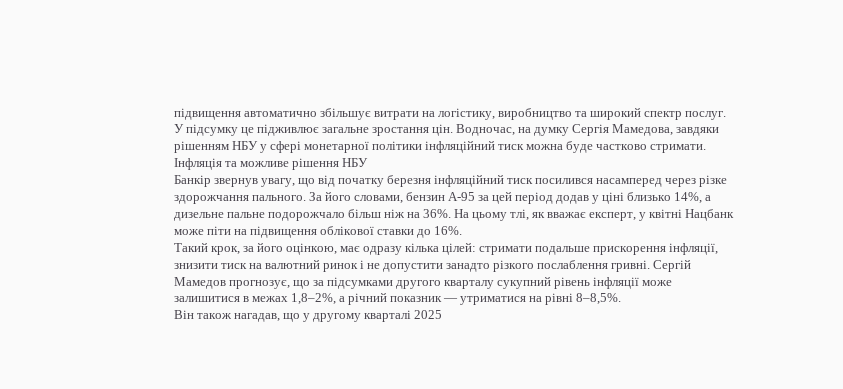підвищення автоматично збільшує витрати на логістику, виробництво та широкий спектр послуг. У підсумку це підживлює загальне зростання цін. Водночас, на думку Сергія Мамедова, завдяки рішенням НБУ у сфері монетарної політики інфляційний тиск можна буде частково стримати.
Інфляція та можливе рішення НБУ
Банкір звернув увагу, що від початку березня інфляційний тиск посилився насамперед через різке здорожчання пального. За його словами, бензин А-95 за цей період додав у ціні близько 14%, а дизельне пальне подорожчало більш ніж на 36%. На цьому тлі, як вважає експерт, у квітні Нацбанк може піти на підвищення облікової ставки до 16%.
Такий крок, за його оцінкою, має одразу кілька цілей: стримати подальше прискорення інфляції, знизити тиск на валютний ринок і не допустити занадто різкого послаблення гривні. Сергій Мамедов прогнозує, що за підсумками другого кварталу сукупний рівень інфляції може залишитися в межах 1,8–2%, а річний показник — утриматися на рівні 8–8,5%.
Він також нагадав, що у другому кварталі 2025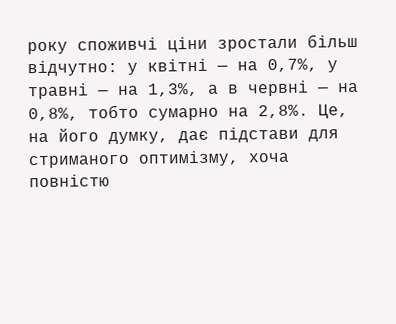року споживчі ціни зростали більш відчутно: у квітні — на 0,7%, у травні — на 1,3%, а в червні — на 0,8%, тобто сумарно на 2,8%. Це, на його думку, дає підстави для стриманого оптимізму, хоча повністю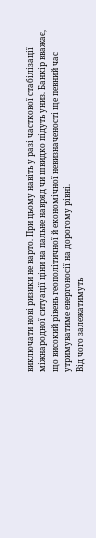виключати нові ризики не варто. При цьому навіть у разі часткової стабілізації міжнародної ситуації ціни на пальне навряд чи швидко підуть униз. Банкір вважає, що високий рівень геополітичної й економічної невизначеності ще певний час утримуватиме енергоносії на дорогому рівні.
Від чого залежатимуть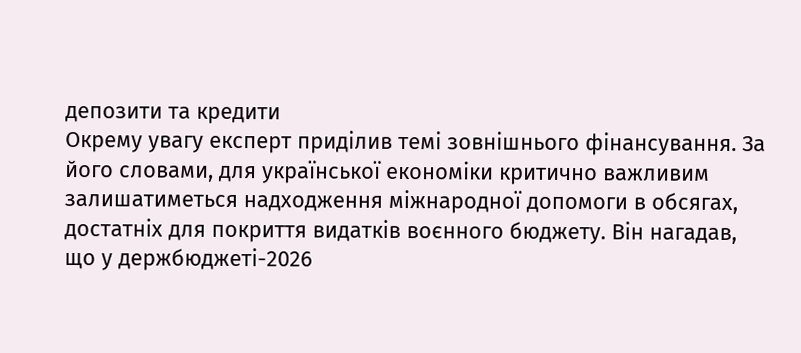депозити та кредити
Окрему увагу експерт приділив темі зовнішнього фінансування. За його словами, для української економіки критично важливим залишатиметься надходження міжнародної допомоги в обсягах, достатніх для покриття видатків воєнного бюджету. Він нагадав, що у держбюджеті-2026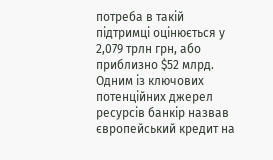потреба в такій підтримці оцінюється у 2,079 трлн грн, або приблизно $52 млрд.
Одним із ключових потенційних джерел ресурсів банкір назвав європейський кредит на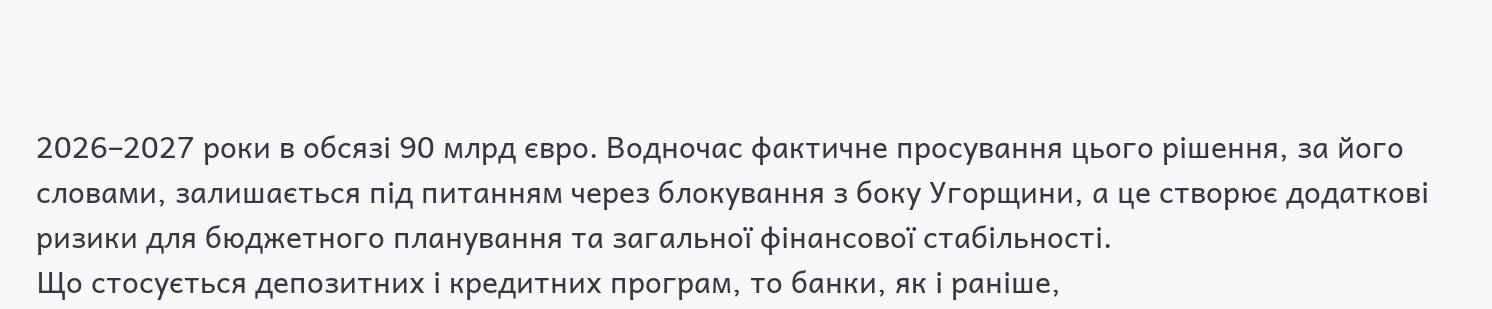2026–2027 роки в обсязі 90 млрд євро. Водночас фактичне просування цього рішення, за його словами, залишається під питанням через блокування з боку Угорщини, а це створює додаткові ризики для бюджетного планування та загальної фінансової стабільності.
Що стосується депозитних і кредитних програм, то банки, як і раніше,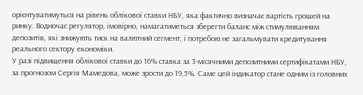орієнтуватимуться на рівень облікової ставки НБУ, яка фактично визначає вартість грошей на ринку. Водночас регулятор, імовірно, намагатиметься зберегти баланс між стимулюванням депозитів, які знижують тиск на валютний сегмент, і потребою не загальмувати кредитування реального сектору економіки.
У разі підвищення облікової ставки до 16% ставка за 3-місячними депозитними сертифікатами НБУ, за прогнозом Сергія Мамедова, може зрости до 19,5%. Саме цей індикатор стане одним із головних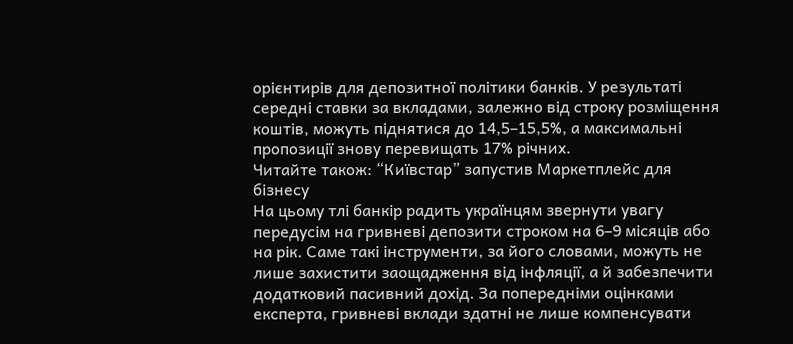орієнтирів для депозитної політики банків. У результаті середні ставки за вкладами, залежно від строку розміщення коштів, можуть піднятися до 14,5–15,5%, а максимальні пропозиції знову перевищать 17% річних.
Читайте також: “Київстар” запустив Маркетплейс для бізнесу
На цьому тлі банкір радить українцям звернути увагу передусім на гривневі депозити строком на 6–9 місяців або на рік. Саме такі інструменти, за його словами, можуть не лише захистити заощадження від інфляції, а й забезпечити додатковий пасивний дохід. За попередніми оцінками експерта, гривневі вклади здатні не лише компенсувати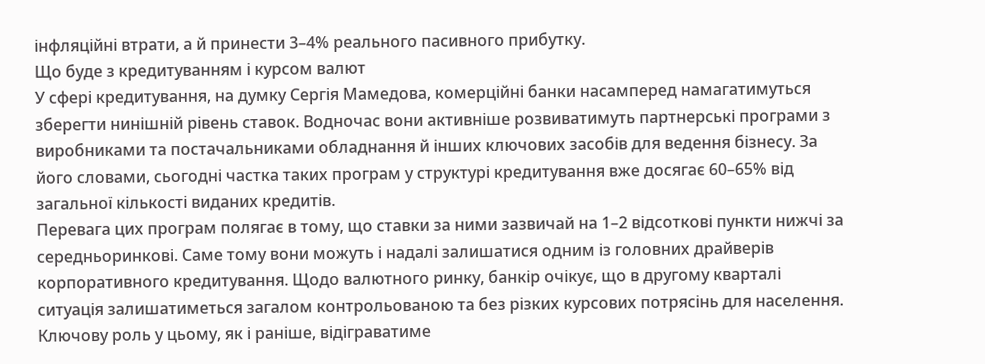інфляційні втрати, а й принести 3–4% реального пасивного прибутку.
Що буде з кредитуванням і курсом валют
У сфері кредитування, на думку Сергія Мамедова, комерційні банки насамперед намагатимуться зберегти нинішній рівень ставок. Водночас вони активніше розвиватимуть партнерські програми з виробниками та постачальниками обладнання й інших ключових засобів для ведення бізнесу. За його словами, сьогодні частка таких програм у структурі кредитування вже досягає 60–65% від загальної кількості виданих кредитів.
Перевага цих програм полягає в тому, що ставки за ними зазвичай на 1–2 відсоткові пункти нижчі за середньоринкові. Саме тому вони можуть і надалі залишатися одним із головних драйверів корпоративного кредитування. Щодо валютного ринку, банкір очікує, що в другому кварталі ситуація залишатиметься загалом контрольованою та без різких курсових потрясінь для населення. Ключову роль у цьому, як і раніше, відіграватиме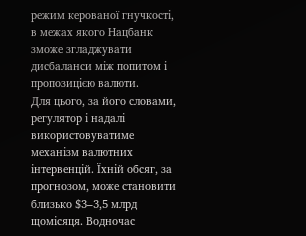режим керованої гнучкості, в межах якого Нацбанк зможе згладжувати дисбаланси між попитом і пропозицією валюти.
Для цього, за його словами, регулятор і надалі використовуватиме механізм валютних інтервенцій. Їхній обсяг, за прогнозом, може становити близько $3–3,5 млрд щомісяця. Водночас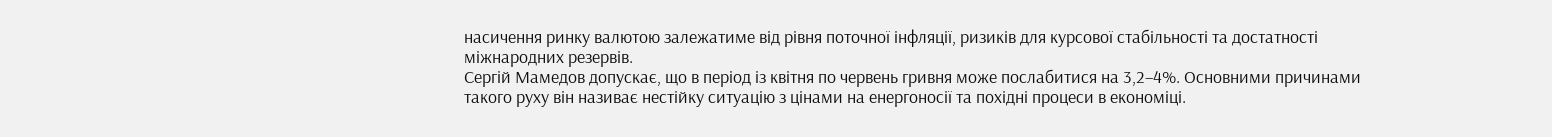насичення ринку валютою залежатиме від рівня поточної інфляції, ризиків для курсової стабільності та достатності міжнародних резервів.
Сергій Мамедов допускає, що в період із квітня по червень гривня може послабитися на 3,2–4%. Основними причинами такого руху він називає нестійку ситуацію з цінами на енергоносії та похідні процеси в економіці.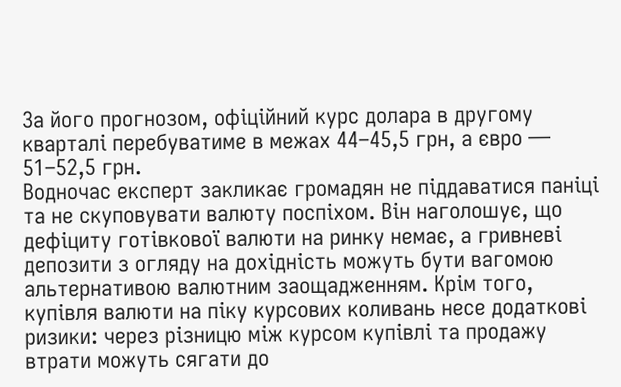За його прогнозом, офіційний курс долара в другому кварталі перебуватиме в межах 44–45,5 грн, а євро — 51–52,5 грн.
Водночас експерт закликає громадян не піддаватися паніці та не скуповувати валюту поспіхом. Він наголошує, що дефіциту готівкової валюти на ринку немає, а гривневі депозити з огляду на дохідність можуть бути вагомою альтернативою валютним заощадженням. Крім того, купівля валюти на піку курсових коливань несе додаткові ризики: через різницю між курсом купівлі та продажу втрати можуть сягати до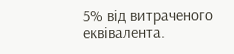5% від витраченого еквівалента.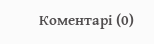Коментарі (0)